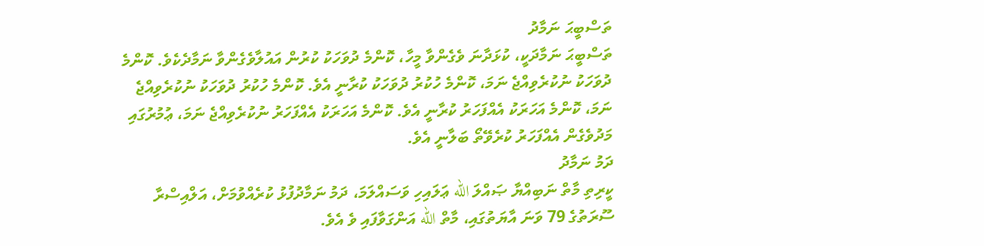ތަސްބީޙަ ނަމާދު
ތަސްބީޙަ ނަމާދަކީ، ކުޅަދާނަ ވެގެންވާ މީހާ، ކޮންމެ ދުވަހަކު ކުރުން އައުލާވެގެންވާ ނަމާދެކެވެ. ކޮންމެ ދުވަހަކު ނުކުރެވިއްޖެ ނަމަ، ކޮންމެ ހުކުރު ދުވަހަކު ކުރާނީ އެވެ. ކޮންމެ ހުކުރު ދުވަހަކު ނުކުރެވިއްޖެ ނަމަ، ކޮންމެ އަހަރަކު އެއްފަހަރު ކުރާނީ އެވެ. ކޮންމެ އަހަރަކު އެއްފަހަރު ނުކުރެވިއްޖެ ނަމަ، ޢުމުރުގައި މަދުވެގެން އެއްފަހަރު ކުރެވޭތޯ ބަލާނީ އެވެ.
ދަމު ނަމާދު
ކީރިތި މާތް ނަބިއްޔާ ޞައްލަ الله ޢަލައިހި ވަސައްލަމަ، ދަމު ނަމާދުފުޅު ކުރެއްވުމަށް، އަލްއިސްރާ ސޫރަތުގެ 79 ވަނަ އާޔަތުގައި، މާތް الله އަންގަވާފައި ވެ އެވެ.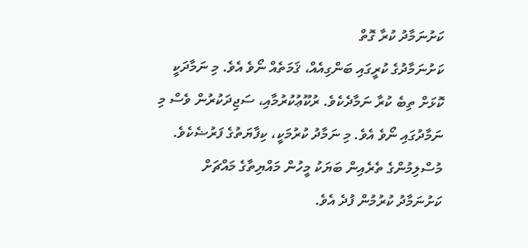ކަށުނަމާދު ކުރާ ގޮތް
ކަށުނަމާދުގެ ކުރީގައި ބަންގިއެއް، ޤަމަތެއް ނޯވެ އެވެ. މި ނަމާދަކީ ކޮޅަށް ތިބެ ކުރާ ނަމާދެކެވެ. ރުކޫޢުކުރުމާއި، ސަޖިދަކުރުން ވެސް މި ނަމާދުގައި ނޯވެ އެވެ. މި ނަމާދު ކުރުމަކީ، ކިފާޔަތުގެ ފަރުޟެކެވެ. މުސްލިމުންގެ ތެރެއިން ބަޔަކު މީހުން މައްޔިތާގެ މައްޗަށް ކަށުނަމާދު ކުރުމުން ފުދެ އެވެ.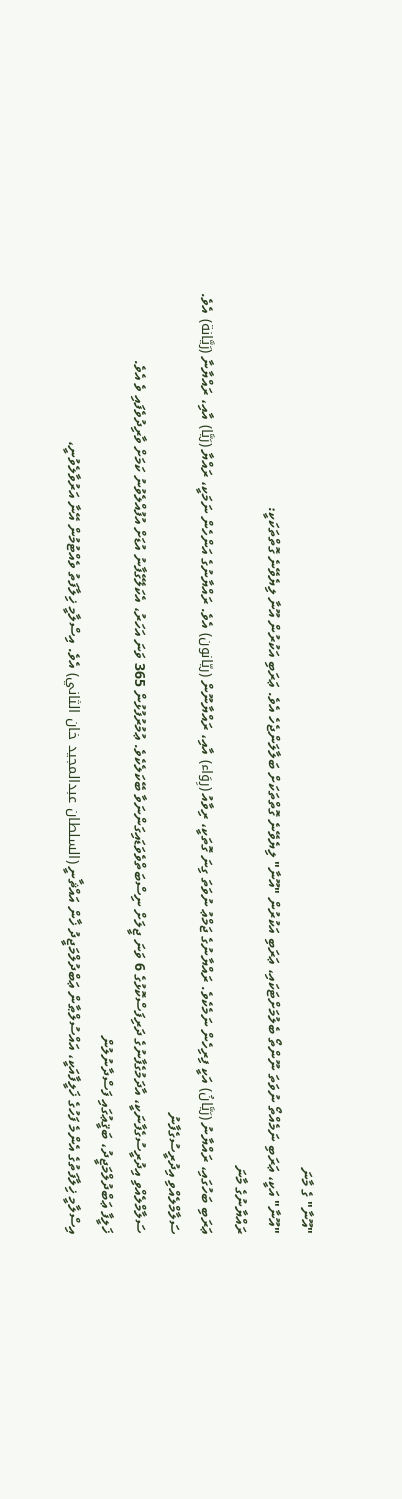"އޫނާ" ގެ މާނަ
"އޫނާ" އަކީ، ޢަރަބި ނަމެއްތޯ ނުވަތަ ނޫންތޯ ބެލުމަށްޓަކައި، ޢަރަބި އަކުރުން "އޫނާ" ލިޔެވޭނެ ގޮތްތަކަށް ބަލާލަންޖެހެ އެވެ. ޢަރަބި އަކުރުން އޫނާ ލިޔެވޭނެ ގޮތްތަކަކީ:
ރައްޔާނުގެ މާނަ
ޢަރަބި ބަހުގައި، ރައްޔާނު (رَيَّانُ) އަކީ ފިރިހެން ނަމެކެވެ. ރައްޔާނުގެ ޖަމްޢު ނުވަތަ ގިނަ ގޮތަކީ، ރިވާއު (رِوَاء) އާއި، ރައްޔާނޫން (ريّانون) އެވެ. ރައްޔާނުގެ އަންހެން ނަމަކީ، ރައްޔާ (رَيَّا) އާއި، ރައްޔާނާ (رَيَّانة) އެވެ.
ސަލާމްލެއްވި އިދުރީސުގެފާނު
ސަލާމްލެއްވި އިދުރީސުގެފާނަކީ، އާދަމުގެފާނުގެ ދަރިފަސްކޮޅުގެ 6 ވަނަ ޖީލަށް ނިސްބަތްވެވަޑައިގަންނަވާ ބޭކަލެކެވެ. ޢުމުރުފުޅުން 365 ވަނަ އަހަރު، އެކަލޭގެފާނު އުޑަށް އުފުއްލެވުނު ކަމަށް ވާރިދުވެފައި ވެ އެވެ.
ޚަލީފާ ޢަބްދުލްމަޖީދު، ބަޤީޢުގައި ފަސްދާނުލުން
އިސްލާމީ ޚިލާފަތުގެ އެންމެ ފަހުގެ ޚަލީފާއަކީ، އައްސުލްޠާން ޢަބްދުލްމަޖީދު ޚާން އައްޘާނީ (السلطان عبدالمجيد خان الثاني) އެވެ. އިސްލާމީ ޚިލާފަތު ވެއްޓުމުން އޭނާ އަރުވާލެވުނީ،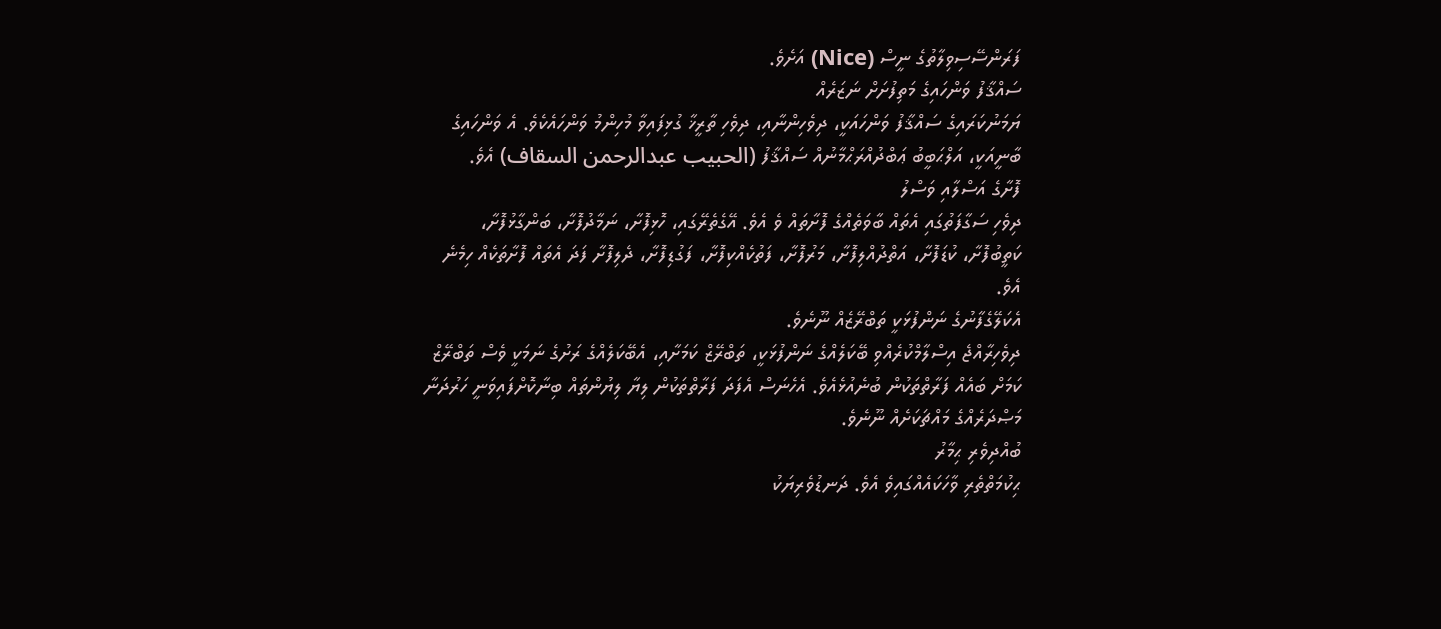ފަރަންސޭސިވިލާތުގެ ނީސް (Nice) އަށެވެ.
ސައްޤާފު ވަންހައިގެ މަތިފުށަށް ނަޒަރެއް
ޔަމަނުކަރައިގެ ސައްޤާފު ވަންހައަކީ، ދިވެހިންނާއި، ދިވެހި ތާރީޚާ ގުޅިފައިވާ މުހިންމު ވަންހައެކެވެ. އެ ވަންހައިގެ ބާނީއަކީ، އަލްޙަބީބު ޢަބްދުއްރަޙްމާނުއް ސައްޤާފު (الحبيب عبدالرحمن السقاف) އެވެ.
ފޮށާގެ އަސްލާއި ވަސްލު
ދިވެހި ސަގާފަތުގައި އެތައް ބާވަތެއްގެ ފޮށާތައް ވެ އެވެ. އޭގެތެރޭގައި، ހޮޅިފޮށާ، ނަމާދުފޮށާ، ބަންގާޅުފޮށާ، ކަތީބުފޮށާ، ކުޑަފޮށާ، އަތްދުއްލިފޮށާ، މަރުފޮށާ، ފަތުކެއްކިފޮށާ، ފަގުޑިފޮށާ، ދެލިފޮށާ ފަދަ އެތައް ފޮށާތަކެއް ހިމެނެ އެވެ.
އެކަލޭގެފާނުގެ ނަންފުޅަކީ ތަބްރޭޒެއް ނޫނެވެ.
ދިވެހިރާއްޖެ އިސްލާމްކުރެއްވި ބޭކަލެއްގެ ނަންފުޅަކީ، ތަބްރޭޒް ކަމަށާއި، އެބޭކަލެއްގެ ރަށުގެ ނަމަކީ ވެސް ތަބްރޭޒް ކަމަށް ބައެއް ފަރާތްތަކުން ބުނެއުޅެއެވެ. އެހެނަސް އެފަދަ ފަރާތްތަކުން ލިޔާ ލިޔުންތައް ބިނާކޮށްފައިވަނީ ހަރުދަނާ މަޞްދަރެއްގެ މައްޗަކަށެއް ނޫނެވެ.
ބުއްދިވެރި ޙިމާރު
ޙިކުމަތްތެރި ވާހަކައެއްގައިވެ އެވެ. ދަނޑުވެރިޔަކު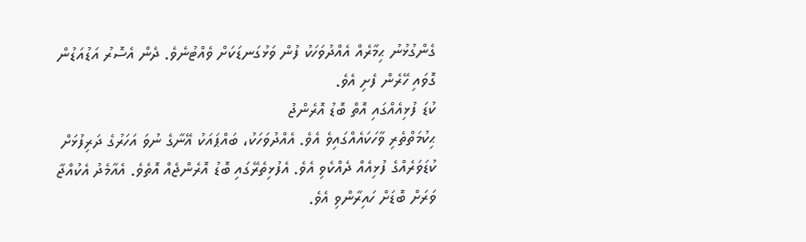ގެންގުޅުނު ޙިމާރެއް އެއްދުވަހަކު ފުން ވަޅުގަނޑަކަށް ވެއްޓުނެވެ. ދެން އެސޮރު އަޑުއަޑުން ގޮވައި ހޭރެން ފެށި އެވެ.
ކުޑަ ފުޅިއެއްގައި އޮތް ބޮޑު އޮރެންޖު
ޙިކުމަތްތެރި ވާހަކައެއްގައިވެ އެވެ. އެއްދުވަހަކު، ބައްޕައަކު އޭނާގެ ނުވަ އަހަރުގެ ދަރިފުޅަށް ކުޑަވަރެއްގެ ފުޅިއެއް ދެއްކެވި އެވެ. އެފުޅިތެރޭގައި ބޮޑު އޮރެންޖެއް އޮތެވެ. އެއާމެދު އެކުއްޖާ ވަރަށް ބޮޑަށް ހައިރާންވި އެވެ.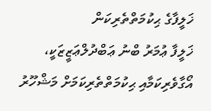ޚަލީފާގެ ޙިކުމަތްތެރިކަން
ޚަލީފާ ޢުމަރު ބްނު ޢަބްދުލްޢަޒީޒަކީ، އޯގާވެރިކަމާއި ޙިކުމަތްތެރިކަމަށް މަޝްހޫރު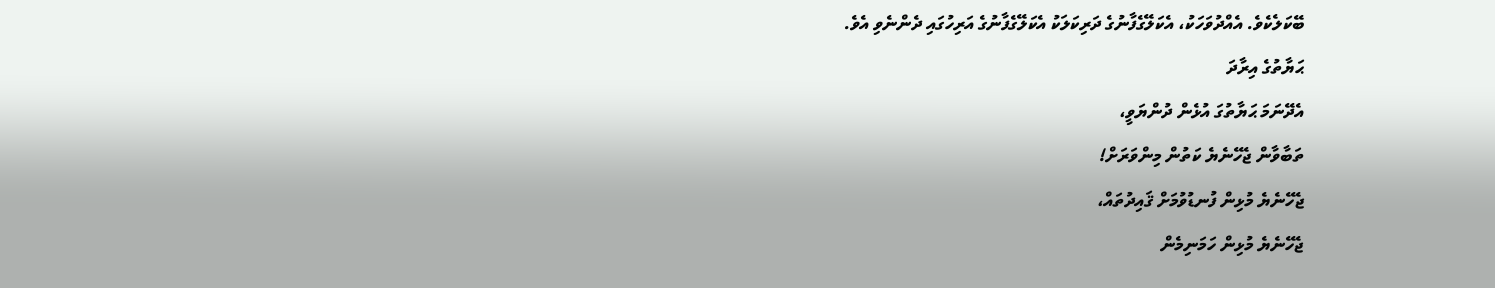ބޭކަލެކެވެ. އެއްދުވަހަކު، އެކަލޭގެފާނުގެ ދަރިކަލަކު އެކަލޭގެފާނުގެ އަރިހުގައި ދެންނެވި އެވެ.
ޙަޔާތުގެ އިރާދަ
އެދޭނަމަ ޙަޔާތުގަ އުޅެން ދުންޔަވީ،
ތަބާވާން ޖެހޭނެޔެ ކަތުން މިންވަރަށް!
ޖެހޭނެޔެ މުޅިން ފުނޑުވުމަށް ޤައިދުތައް،
ޖެހޭނެޔެ މުޅިން ހަމަނިމެން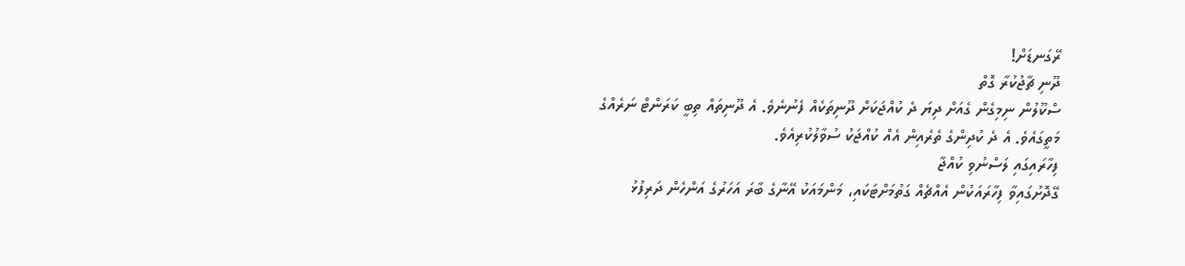ރޭގަނޑަށް!
ދޫނި ޗާޖުކުރާ ގޮތް
ސްކޫލުން ނިމިގެން ގެއަށް ދިޔަ ދެ ކުއްޖަކަށް ދޫނިތަކެއް ފެނުނެވެ. އެ ދޫނިތައް ތިބީ ކަރަންޓް ނަރެއްގެ މަތީގައެވެ. އެ ދެ ކުދިންގެ ތެރެއިން އެއް ކުއްޖަކު ސުވާލުކުރިއެވެ.
ފިހާރައިގައި ލަސްނުވި ކުއްޖާ
ގޭދޮށުގައިވާ ފިހާރައަކުން އެއްޗެއް ގަތުމަށްޓަކައި، މަންމައަކު އޭނާގެ ބާރަ އަހަރުގެ އަންހެން ދަރިފުޅު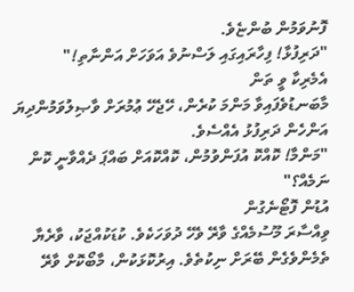ފޮނުވަމުން ބުންޏެވެ.
"ދަރިފުޅާ! ފިހާރައިގައި ލަސްނުވެ އަވަހަށް އަންނާތި!"
އެމެރިކާ ވީ ތަން
މާބަނޑުވެފައިވާ މަންމަ ކުރެން، ހޭޖެހޭ ޢުމުރަށް ވާޞިލުވަމުންދިޔަ އަންހެން ދަރިފުޅު އެއްސެވެ.
"މަންމާ! ކޮއްކޮ އުފަންވުމުން، ކޮއްކޮއަށް ބައްޕަ ދެއްވާނީ ކޮން ނަމެއް؟"
އުޑުން ފޮޓޯނެގުން
ވިއްސާރަ މޫސުމެއްގެ ވާރޭ ވެހޭ ދުވަހަކެވެ. ކުޑަކުއްޖަކު، ވާރެޔާ ތެމެންވެގެން ބޭރަށް ނިކުތެވެ. އިރުކޮޅަކުން، މާބޯކޮށް ވާރޭ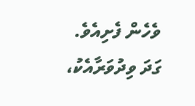ވެހެން ފެށިއެވެ. ގަދަ ވިދުވަރާއެކު،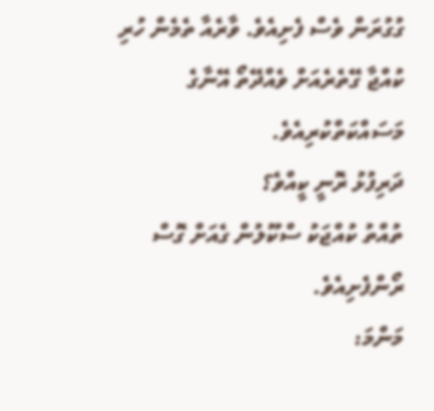ގުގުރަން ވެސް ފެށިއެވެ. ވާރެއާ ތެމެން ހުރި ކުއްޖާ ގޭތެރެއަށް ވެއްދޭތޯ އޭނާގެ މަސައްކަތްކުރިއެވެ.
ދަރިފުޅު ރޮނީ ކީއްވެ؟
ތުއްތު ކުއްޖަކު ސްކޫލުން ގެއަށް ގޮސް ރޯންފެށިއެވެ.
މަންމަ: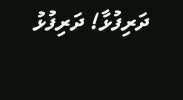ދަރިފުޅާ! ދަރިފުޅު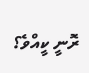ރޮނީ ކީއްވެ؟